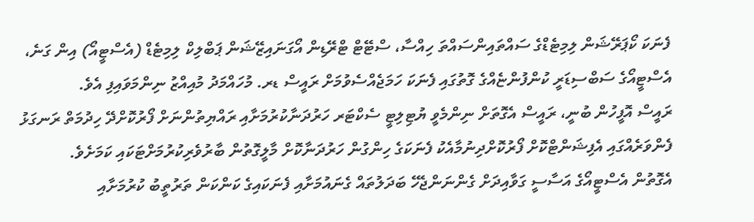ފެނަކަ ކޯޕަރޭޝަން ލިމިޓެޑްގެ ސައްތައިންސައްތަ ހިއްސާ، ސްޓޭޓް ޓްރޭޑިން އޯގަނައިޒޭޝަން ޕަބްލިކް ލިމިޓެޑް (އެސްޓީއޯ) އިން ގަނެ، އެސްޓީއޯގެ ސަބްސިޑަރީ ކުންފުންޏެއްގެ ގޮތުގައި ފެނަކަ ހަމަޖެއްސެވުމަށް ރައީސް ޑރ. މުހައްމަދު މުއިއްޒު ނިންމަވައިފި އެވެ.
ރައީސް އޮފީހުން ބުނީ، ރައީސް އެގޮތަށް ނިންމެވީ ޔުޓިލިޓީ ސެކްޓަރ ހަރުދަނާކުރުމަށާއި ރައްޔިތުންނަށް ފޯރުކޮށްދޭ ހިދުމަތް ރަނގަޅު ފެންވަރެއްގައި އެފިޝަންޓްކޮށް ފޯރުކޮށްދިނުމާއެކު ފެނަކަގެ ހިންގުން ހަރުދަނާކޮށް މާލީގޮތުން ބާރުވެރިކުރުމަށްޓަކައި ކަމަށެވެ.
އެގޮތުން އެސްޓީއޯގެ އަސާސީ ގަވާއިދަށް ގެންނަންޖެހޭ ބަދަލުތައް ގެނައުމަށާއި ފެނަކައިގެ ކަންކަން ތަރުތީބު ކުރުމަށާއި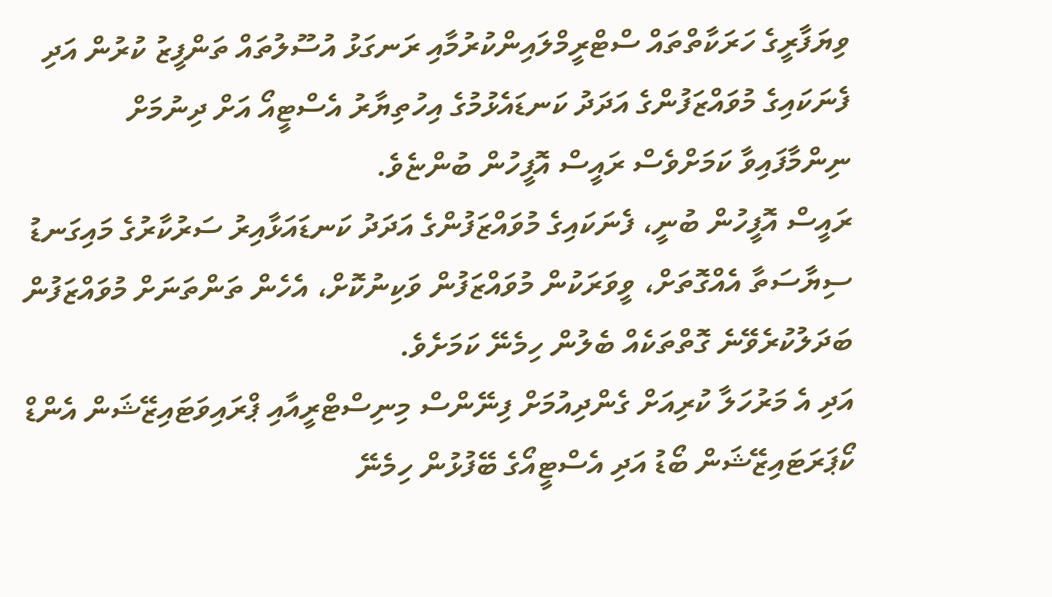ވިޔަފާރީގެ ހަރަކާތްތައް ސްޓްރީމްލައިންކުރުމާއި ރަނގަޅު އުސޫލުތައް ތަންފީޒު ކުރުން އަދި ފެނަކައިގެ މުވައްޒަފުންގެ އަދަދު ކަނޑައެޅުމުގެ އިހުތިޔާރު އެސްޓީއޯ އަށް ދިނުމަށް ނިންމާފައިވާ ކަމަށްވެސް ރައީސް އޮފީހުން ބުންޏެވެ.
ރައީސް އޮފީހުން ބުނީ، ފެނަކައިގެ މުވައްޒަފުންގެ އަދަދު ކަނޑައަޅާއިރު ސަރުކާރުގެ މައިގަނޑު ސިޔާސަތާ އެއްގޮތަށް، ވީވަރަކުން މުވައްޒަފުން ވަކިނުކޮށް، އެހެން ތަންތަނަށް މުވައްޒަފުން ބަދަލުކުރެވޭނެ ގޮތްތަކެއް ބެލުން ހިމެނޭ ކަމަށެވެ.
އަދި އެ މަރުހަލާ ކުރިއަށް ގެންދިއުމަށް ފިނޭންސް މިނިސްޓްރީއާއި ޕްރައިވަޓައިޒޭޝަން އެންޑް ކޯޕަރަޓައިޒޭޝަން ބޯޑު އަދި އެސްޓީއޯގެ ބޭފުޅުން ހިމެނޭ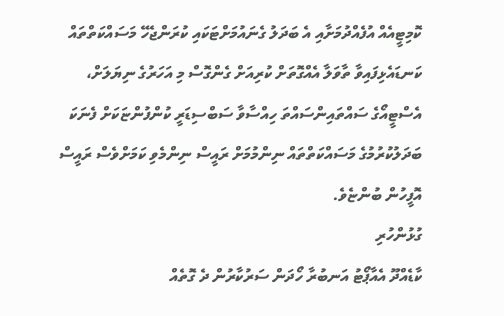ކޮމިޓީއެއް އުފެއްދުމަށާއި އެ ބަދަލު ގެނައުމަށްޓަކައި ކުރަންޖެހޭ މަސައްކަތްތައް ކަނޑައެޅިފައިވާ ތާވަލާ އެއްގޮތަށް ކުރިއަށް ގެންގޮސް މި އަހަރުގެ ނިޔަލަށް، އެސްޓީއޯގެ ސައްތައިންސައްތަ ހިއްސާވާ ސަބްސިޑަރީ ކުންފުންޏަކަށް ފެނަކަ ބަދަލުކުރުމުގެ މަސައްކަތްތައް ނިންމުމަށް ރައީސް ނިންމެވި ކަމަށްވެސް ރައީސް އޮފީހުން ބުންޏެވެ.
ގުޅުންހުރި
ކާޑެއްދޫ އެއާޕޯޓު އަނބުރާ ހޯދަން ސަރުކާރުން ދެ ގޮތެއް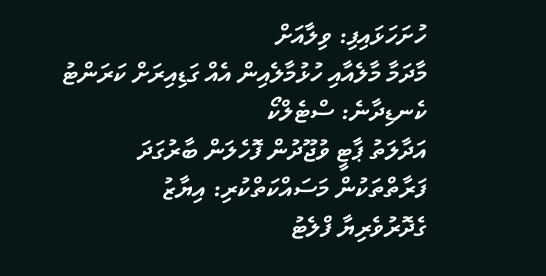ހުށަހަޅައިފި: ވިލާއަށް
މާދަމާ މާލެއާއި ހުޅުމާލެއިން އެއް ގަޑިއިރަށް ކަރަންޓު ކެނޑިދާނެ: ސްޓެލްކޯ
އަދާލަތު ޕާޓީ ވުޖޫދުން ފޮހެލަން ބާރުގަދަ ފަރާތްތަކުން މަސައްކަތްކުރި: އިޔާޒު
ގެދޮރުވެރިޔާ ފްލެޓު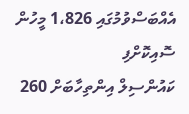އެއްބަސްވުމުގައި 1،826 މީހުން ސޮއިކޮށްފި
ކައުންސިލް އިންތިހާބަށް 260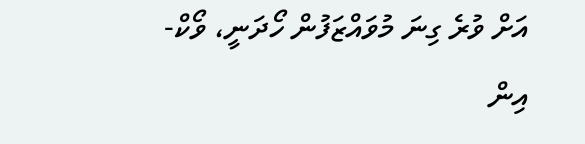އަށް ވުރެ ގިނަ މުވައްޒަފުން ހޯދަނީ، ވޯކް-އިން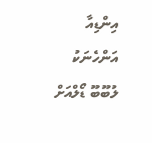އިންޑިއާ އަންހެނަކު ލުބޫބޫ ޑޯލްއަށް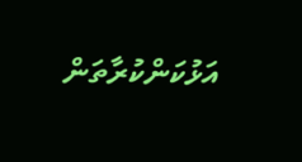އަޅުކަންކުރާތަން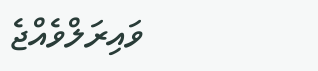ވައިރަލްވެއްޖެ